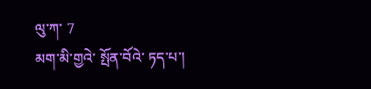ལུ་ཀ་ 7
མག་མི་གྱའེ་ སྤོན་བོའེ་ ཏད་པ་།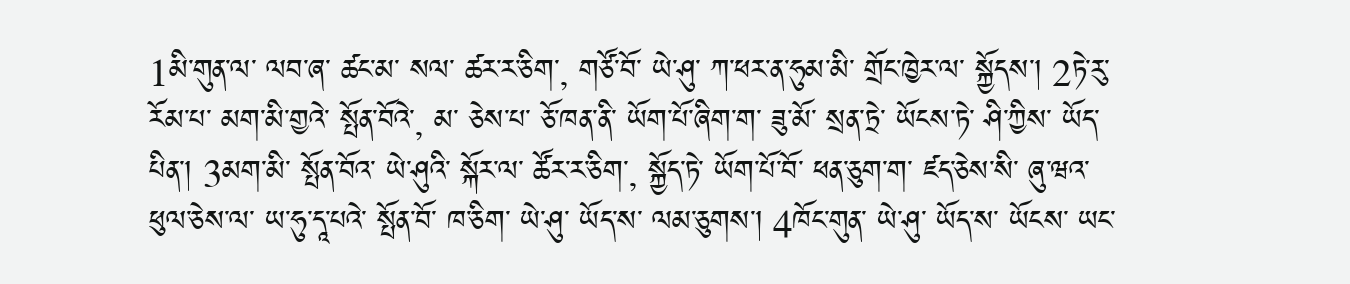1མི་གུན་ལ་ ལབ་ཞ་ ཚང་མ་ སལ་ ཚར་ར་ཅིག་, གཙོ་བོ་ ཡེ་ཤུ་ ཀ་ཕར་ན་ཧུམ་མི་ གྲོང་ཁྱེར་ལ་ སྐྱོདས་། 2ཏེ་རུ་ རོམ་པ་ མག་མི་གྱའེ་ སྤོན་བོའེ་, མ་ ཅེས་པ་ ཅོ་ཁན་ནི་ ཡོག་པོ་ཞིག་ག་ ཟུ་མོ་ སྲན་ཏྲེ་ ཡོངས་ཏེ་ ཤི་ཀྱིས་ ཡོད་པིན་། 3མག་མི་ སྤོན་བོའ་ ཡེ་ཤུའི་ སྐོར་ལ་ ཚོར་ར་ཅིག་, སྐྱོད་ཏེ་ ཡོག་པོ་བོ་ ཕན་ཅུག་ག་ ཛད་ཅེས་སི་ ཞུ་ཝའ་ ཕུལ་ཅེས་ལ་ ཡ་ཧུ་དཱ་པའེ་ སྤོན་བོ་ ཁ་ཅིག་ ཡེ་ཤུ་ ཡོད་ས་ ལམ་ཅུགས་། 4ཁོང་གུན་ ཡེ་ཤུ་ ཡོད་ས་ ཡོངས་ ཡང་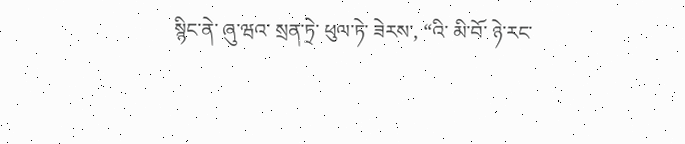སྙིང་ནེ་ ཞུ་ཝའ་ སྲན་ཏྲེ་ ཕུལ་ཏེ་ ཟེརས་, “འི་ མི་བོ་ ཉེ་རང་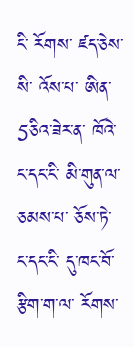ངི་ རོགས་ ཛད་ཅེས་སི་ འོས་པ་ ཨིན་ 5ཅིའ་ཟེར་ན་ ཁོའེ་ ང་དང་ངི་ མི་གུན་ལ་ ཅམས་པ་ ཅོས་ཏེ་ ང་དང་ངི་ དུ་ཁང་བོ་ རྩིག་ག་ལ་ རོགས་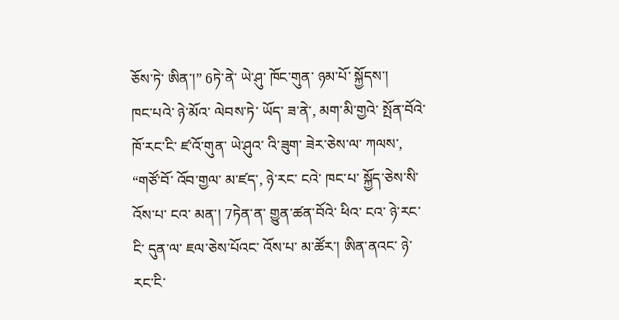ཅོས་ཏེ་ ཨིན་།” 6ཏེ་ནེ་ ཡེ་ཤུ་ ཁོང་གུན་ ཉམ་པོ་ སྐྱོདས་།
ཁང་པའེ་ ཉེ་མོའ་ ལེབས་ཏེ་ ཡོད་ ཟ་ནེ་, མག་མི་གྱའེ་ སྤོན་བོའེ་ ཁོ་རང་ངི་ ཛ་འོ་གུན་ ཡེ་ཤུའ་ འི་ཟུག་ ཟེར་ཅེས་ལ་ ཀལས་, “གཙོ་བོ་ འོབ་གྱལ་ མ་ཛད་, ཉེ་རང་ ངའེ་ ཁང་པ་ སྐྱོད་ཅེས་སི་ འོས་པ་ ངའ་ མན་། 7ཏེན་ན་ གྱུན་ཚན་བོའེ་ ཕིའ་ ངའ་ ཉེ་རང་ངི་ དུན་ལ་ ཇལ་ཅེས་པོའང་ འོས་པ་ མ་ཚོར་། ཨིན་ནའང་ ཉེ་རང་ངི་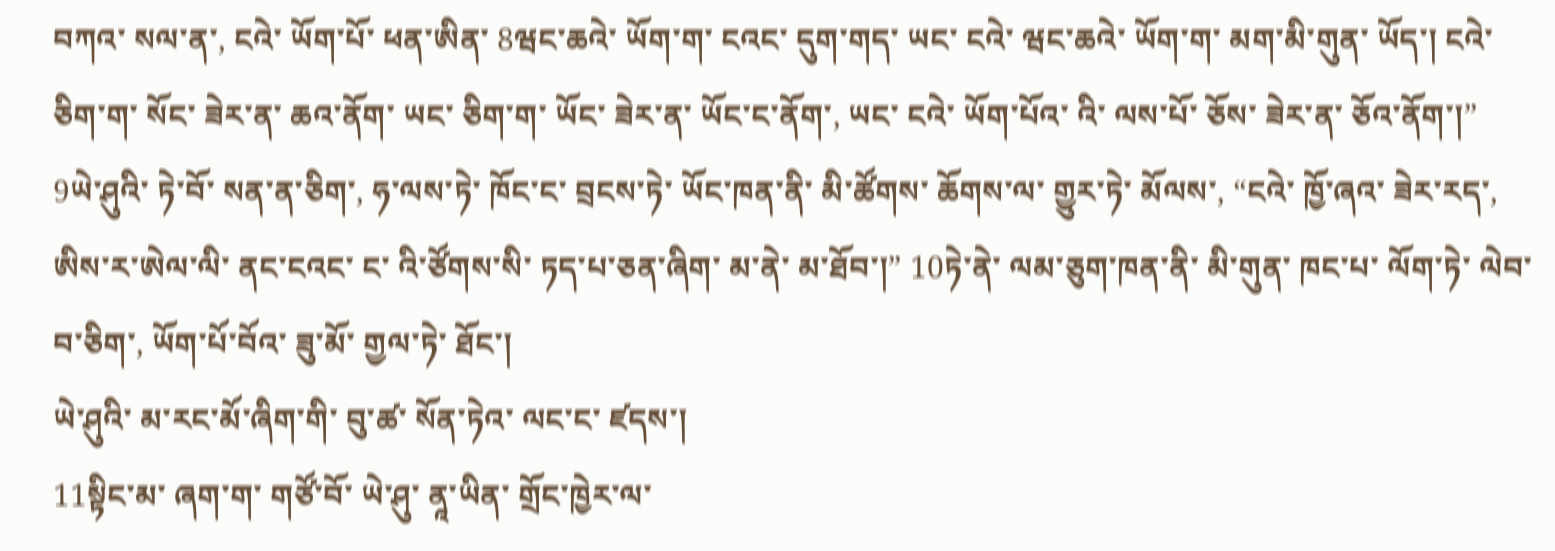བཀའ་ སལ་ན་, ངའེ་ ཡོག་པོ་ ཕན་ཨིན་ 8ཝང་ཆའེ་ ཡོག་ག་ ངའང་ དུག་གད་ ཡང་ ངའེ་ ཝང་ཆའེ་ ཡོག་ག་ མག་མི་གུན་ ཡོད་། ངའེ་ ཅིག་ག་ སོང་ ཟེར་ན་ ཆའ་ནོག་ ཡང་ ཅིག་ག་ ཡོང་ ཟེར་ན་ ཡོང་ང་ནོག་, ཡང་ ངའེ་ ཡོག་པོའ་ འི་ ལས་པོ་ ཅོས་ ཟེར་ན་ ཅོའ་ནོག་།”
9ཡེ་ཤུའི་ ཏེ་བོ་ སན་ན་ཅིག་, ཧ་ལས་ཏེ་ ཁོང་ང་ བྲངས་ཏེ་ ཡོང་ཁན་ནི་ མི་ཚོགས་ ཆོགས་ལ་ གྱུར་ཏེ་ མོལས་, “ངའེ་ ཁྱོ་ཞའ་ ཟེར་རད་, ཨིས་ར་ཨེལ་ལི་ ནང་ངའང་ ང་ འི་ཙོགས་སི་ ཏད་པ་ཅན་ཞིག་ མ་ནེ་ མ་ཐོབ་།” 10ཏེ་ནེ་ ལམ་ཅུག་ཁན་ནི་ མི་གུན་ ཁང་པ་ ལོག་ཏེ་ ལེབ་བ་ཅིག་, ཡོག་པོ་བོའ་ ཟུ་མོ་ གྱལ་ཏེ་ ཐོང་།
ཡེ་ཤུའི་ མ་རང་མོ་ཞིག་གི་ བུ་ཚ་ སོན་ཏེའ་ ལང་ང་ ཛདས་།
11སྟིང་མ་ ཞག་ག་ གཙོ་བོ་ ཡེ་ཤུ་ ནཱ་ཡིན་ གྲོང་ཁྱེར་ལ་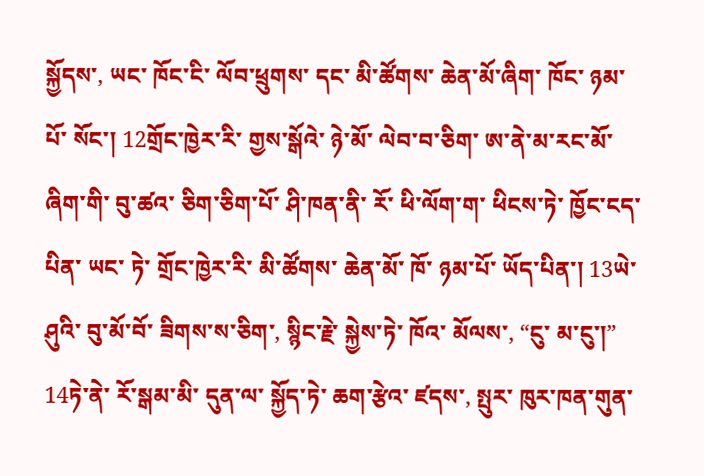སྐྱོདས་, ཡང་ ཁོང་ངི་ ལོབ་ཕྲུགས་ དང་ མི་ཚོགས་ ཆེན་མོ་ཞིག་ ཁོང་ ཉམ་པོ་ སོང་། 12གྲོང་ཁྱེར་རི་ གྱས་སྒོའེ་ ཉེ་མོ་ ལེབ་བ་ཅིག་ ཨ་ནེ་མ་རང་མོ་ཞིག་གི་ བུ་ཚའ་ ཅིག་ཅིག་པོ་ ཤི་ཁན་ནི་ རོ་ ཕི་ལོག་ག་ ཕིངས་ཏེ་ ཁྱོང་ངད་པིན་ ཡང་ ཏེ་ གྲོང་ཁྱེར་རི་ མི་ཚོགས་ ཆེན་མོ་ ཁོ་ ཉམ་པོ་ ཡོད་པིན་། 13ཡེ་ཤུའི་ བུ་མོ་བོ་ ཟིགས་ས་ཅིག་, སྙིང་རྗེ་ སྐྱེས་ཏེ་ ཁོའ་ མོལས་, “ངུ་ མ་ངུ་།” 14ཏེ་ནེ་ རོ་སྒམ་མི་ དུན་ལ་ སྐྱོད་ཏེ་ ཆག་རྩེའ་ ཛདས་, སྤུར་ ཁུར་ཁན་གུན་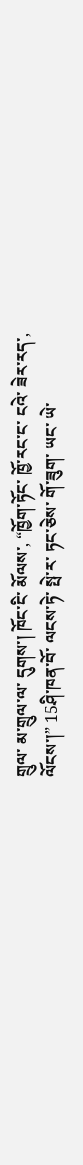གྲུལ་ མ་གྲུལ་ལ་ དུགས་། ཁོང་ངི་ མོལས་, “ཁྱོག་ཏོང་ ཁྱོ་རང་ང་ ངའེ་ ཟེར་རད་, ལོངས་།” 15ཤི་ཁན་བོ་ ལངས་ཏེ་ སྤེ་ར་ ཏང་ཅེས་ གོ་ཟུག་ ཡང་ ཡེ་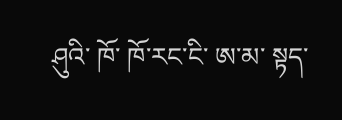ཤུའི་ ཁོ་ ཁོ་རང་ངི་ ཨ་མ་ སྟད་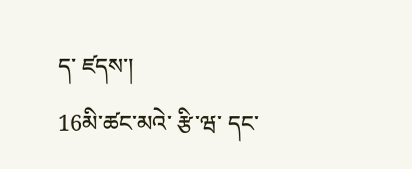ད་ ཛདས་།
16མི་ཚང་མའེ་ རྩི་ཝ་ དང་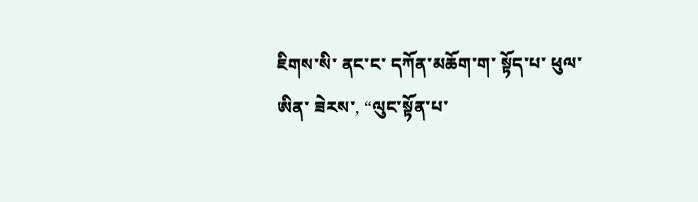ཇིགས་སི་ ནང་ང་ དཀོན་མཆོག་ག་ སྟོད་པ་ ཕུལ་ཨིན་ ཟེརས་, “ལུང་སྟོན་པ་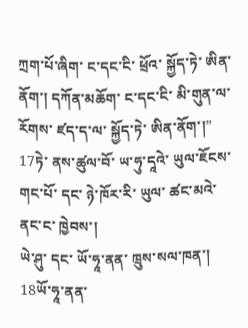ཀྲག་པོ་ཞིག་ ང་དང་ངི་ ཕྲོའ་ སྐྱོད་ཏེ་ ཨིན་ནོག་། དཀོན་མཆོག་ ང་དང་ངི་ མི་གུན་ལ་ རོགས་ ཛད་ད་ལ་ སྐྱོད་ཏེ་ ཨིན་ནོག་།” 17ཏེ་ ནས་ཚུལ་བོ་ ཡ་ཧུ་དཱའེ་ ཡུལ་ཇོངས་ གང་པོ་ དང་ ཉེ་ཁོར་རི་ ཡུལ་ ཚང་མའེ་ ནང་ང་ ཁྱེབས་།
ཡེ་ཤུ་ དང་ ཡོ་ཧཱ་ནན་ ཁྲུས་སལ་ཁན་།
18ཡོ་ཧཱ་ནན་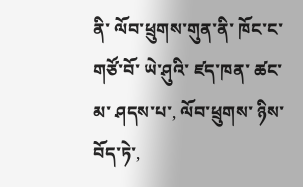ནི་ ལོབ་ཕྲུགས་གུན་ནི་ ཁོང་ང་ གཙོ་བོ་ ཡེ་ཤུའི་ ཛད་ཁན་ ཚང་མ་ ཤདས་པ་, ལོབ་ཕྲུགས་ ཉིས་ བོད་ཏེ་,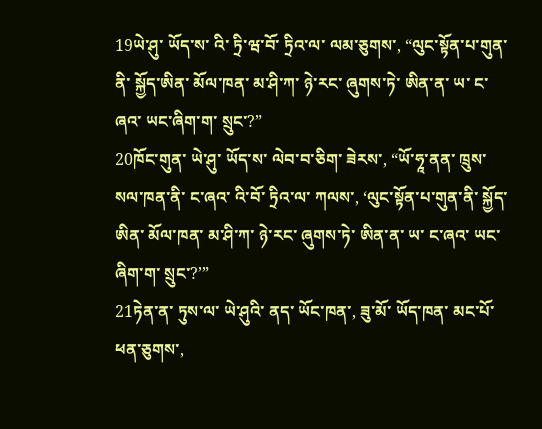19ཡེ་ཤུ་ ཡོད་ས་ འི་ ཏྲི་ཝ་བོ་ ཏྲིའ་ལ་ ལམ་ཅུགས་, “ལུང་སྟོན་པ་གུན་ནི་ སྐྱོད་ཨིན་ མོལ་ཁན་ མ་ཤི་ཀ་ ཉེ་རང་ ཞུགས་ཏེ་ ཨིན་ན་ ཡ་ ང་ཞའ་ ཡང་ཞིག་ག་ སྲུང་?”
20ཁོང་གུན་ ཡེ་ཤུ་ ཡོད་ས་ ལེབ་བ་ཅིག་ ཟེརས་, “ཡོ་ཧཱ་ནན་ ཁྲུས་སལ་ཁན་ནི་ ང་ཞའ་ འི་བོ་ ཏྲིའ་ལ་ ཀལས་, ‘ལུང་སྟོན་པ་གུན་ནི་ སྐྱོད་ཨིན་ མོལ་ཁན་ མ་ཤི་ཀ་ ཉེ་རང་ ཞུགས་ཏེ་ ཨིན་ན་ ཡ་ ང་ཞའ་ ཡང་ཞིག་ག་ སྲུང་?’”
21ཏེན་ན་ ཏུས་ལ་ ཡེ་ཤུའི་ ནད་ ཡོང་ཁན་, ཟུ་མོ་ ཡོད་ཁན་ མང་པོ་ ཕན་ཅུགས་,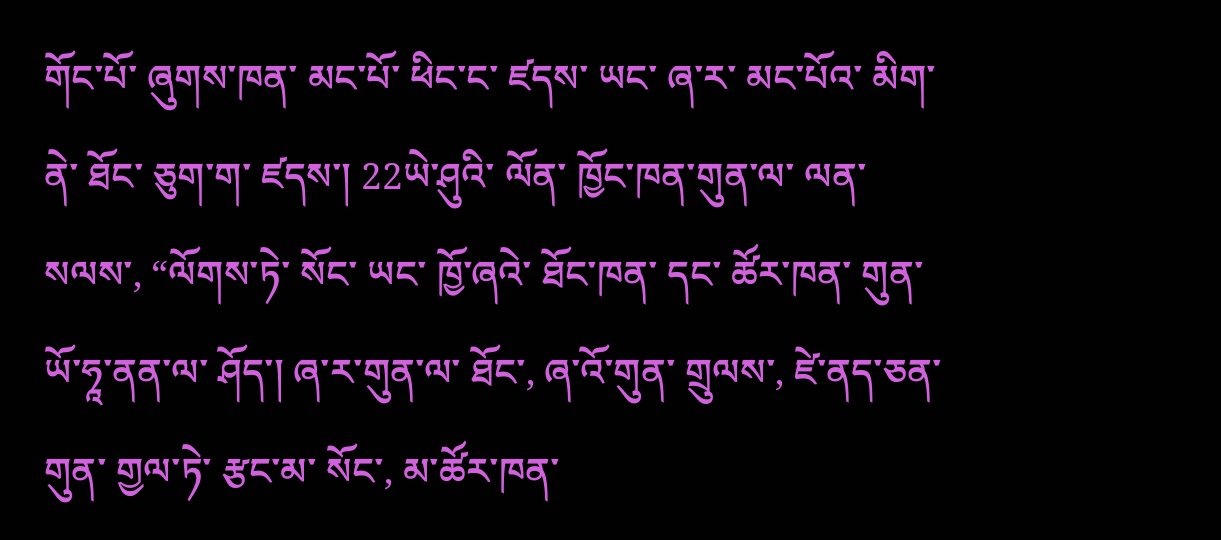གོང་པོ་ ཞུགས་ཁན་ མང་པོ་ ཕིང་ང་ ཛདས་ ཡང་ ཞ་ར་ མང་པོའ་ མིག་ནེ་ ཐོང་ ཅུག་ག་ ཛདས་། 22ཡེ་ཤུའི་ ལོན་ ཁྱོང་ཁན་གུན་ལ་ ལན་སལས་, “ལོགས་ཏེ་ སོང་ ཡང་ ཁྱོ་ཞའེ་ ཐོང་ཁན་ དང་ ཚོར་ཁན་ གུན་ ཡོ་ཧཱ་ནན་ལ་ ཤོད་། ཞ་ར་གུན་ལ་ ཐོང་, ཞ་འོ་གུན་ གྲུལས་, ཛེ་ནད་ཅན་གུན་ གྱལ་ཏེ་ རྩང་མ་ སོང་, མ་ཚོར་ཁན་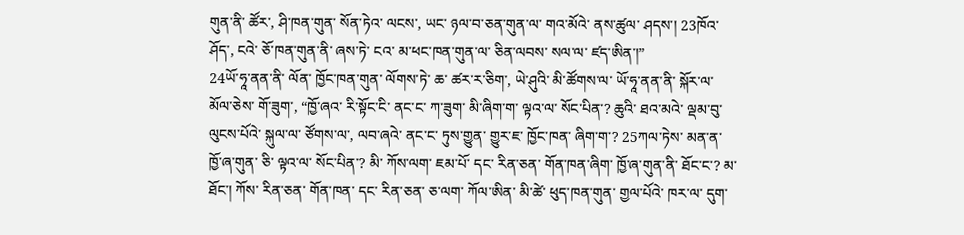གུན་ནི་ ཚོར་, ཤི་ཁན་གུན་ སོན་ཏེའ་ ལངས་, ཡང་ ཉལ་བ་ཅན་གུན་ལ་ གའ་མོའེ་ ནས་ཚུལ་ ཤདས་། 23ཁོའ་ ཤོད་, ངའེ་ ཅོ་ཁན་གུན་ནི་ ཞས་ཏེ་ ངའ་ མ་ཕང་ཁན་གུན་ལ་ ཅིན་ལབས་ སལ་ལ་ ཛད་ཨིན་།”
24ཡོ་ཧཱ་ནན་ནི་ ལོན་ ཁྱོང་ཁན་གུན་ ལོགས་ཏེ་ ཆ་ ཚར་ར་ཅིག་, ཡེ་ཤུའི་ མི་ཚོགས་ལ་ ཡོ་ཧཱ་ནན་ནི་ སྐོར་ལ་ མོལ་ཅེས་ གོ་ཟུག་, “ཁྱོ་ཞའ་ རི་སྟོང་ངི་ ནང་ང་ ཀ་ཟུག་ མི་ཞིག་ག་ ལྟའ་ལ་ སོང་པིན་? ཆུའི་ ཐའ་མའེ་ ལྡམ་བུ་ ལུངས་པོའེ་ སྐུལ་ལ་ ཙོགས་ལ་, ལབ་ཞའེ་ ནང་ང་ ཏུས་གྱུན་ གྱུར་ཇ་ ཁྱོང་ཁན་ ཞིག་ག་? 25ཀལ་ཏེས་ མན་ན་ ཁྱོ་ཞ་གུན་ ཅི་ ལྟའ་ལ་ སོང་པིན་? མི་ ཀོས་ལག་ ཇམ་པོ་ དང་ རིན་ཅན་ གོན་ཁན་ཞིག་ ཁྱོ་ཞ་གུན་ནི་ ཐོང་ང་? མ་ཐོང་། ཀོས་ རིན་ཅན་ གོན་ཁན་ དང་ རིན་ཅན་ ཅ་ལག་ ཀོལ་ཨིན་ མི་ཚེ་ ཕུད་ཁན་གུན་ གྱལ་པོའེ་ ཁར་ལ་ དུག་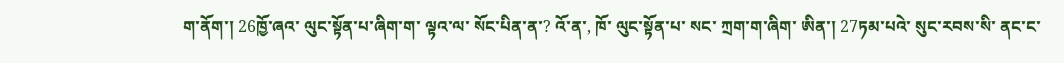ག་ནོག་། 26ཁྱོ་ཞའ་ ལུང་སྟོན་པ་ཞིག་ག་ ལྟའ་ལ་ སོང་པིན་ན་? འོ་ན་, ཁོ་ ལུང་སྟོན་པ་ སང་ ཀྲག་ག་ཞིག་ ཨིན་། 27ཏམ་པའེ་ སུང་རབས་སི་ ནང་ང་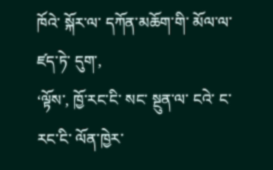ཁོའེ་ སྐོར་ལ་ དཀོན་མཆོག་གི་ མོལ་ལ་ ཛད་ཏེ་ དུག་,
‘ལྟོས་, ཁྱོ་རང་ངི་ སང་ སྔུན་ལ་ ངའེ་ ང་རང་ངི་ ལོན་ཁྱེར་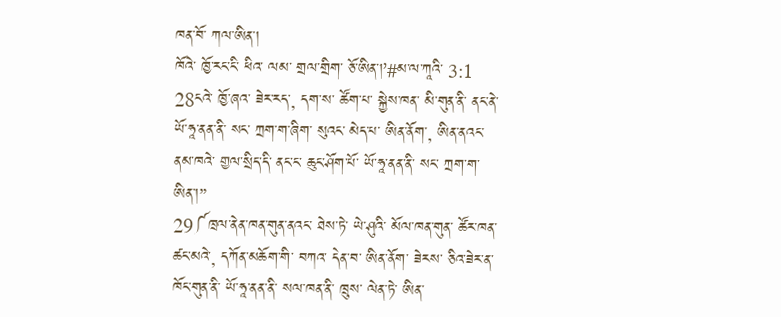ཁན་བོ་ ཀལ་ཨིན་།
ཁོའེ་ ཁྱོ་རང་ངི་ ཕིའ་ ལམ་ གྲལ་གྲིག་ ཅོ་ཨིན་།’#མ་ལ་ཀཱའི་ 3:1
28ངའེ་ ཁྱོ་ཞའ་ ཟེར་རད་, དག་ས་ ཚོག་པ་ སྐྱེས་ཁན་ མི་གུན་ནི་ ནང་ནེ་ ཡོ་ཧཱ་ནན་ནི་ སང་ ཀྲག་ག་ཞིག་ སུའང་ མེད་པ་ ཨིན་ནོག་, ཨིན་ནའང་ ནམ་ཁའེ་ གྱལ་སྲིད་དི་ ནང་ང་ ཆུང་ཤོག་པོ་ ཡོ་ཧཱ་ནན་ནི་ སང་ ཀྲག་ག་ ཨིན་།”
29༼ཁྲལ་ནེན་ཁན་གུན་ནའང་ ཐེས་ཏེ་ ཡེ་ཤུའི་ མོལ་ཁན་གུན་ ཚོར་ཁན་ ཚང་མའེ་, དཀོན་མཆོག་གི་ བཀའ་ དེན་བ་ ཨིན་ནོག་ ཟེརས་ ཅིའ་ཟེར་ན་ ཁོང་གུན་ནི་ ཡོ་ཧཱ་ནན་ནི་ སལ་ཁན་ནི་ ཁྲུས་ ལེན་ཏེ་ ཨིན་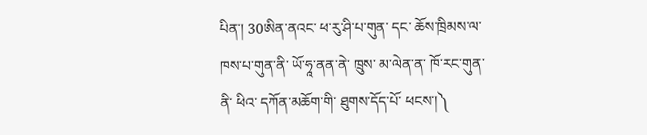པིན་། 30ཨིན་ནའང་ ཕ་རུ་ཤི་པ་གུན་ དང་ ཆོས་ཁྲིམས་ལ་ ཁས་པ་གུན་ནི་ ཡོ་ཧཱ་ནན་ནེ་ ཁྲུས་ མ་ལེན་ན་ ཁོ་རང་གུན་ནི་ ཕིའ་ དཀོན་མཆོག་གི་ ཐུགས་དོད་པོ་ ཕངས་།༽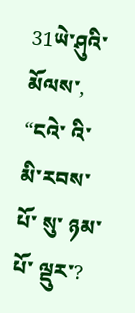31ཡེ་ཤུའི་ མོལས་, “ངའེ་ འི་ མི་རབས་པོ་ སུ་ ཉམ་པོ་ ལྡུར་?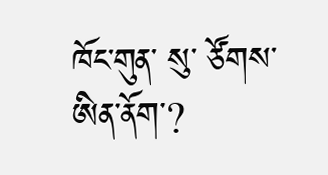ཁོང་གུན་ སུ་ ཙོགས་ ཨིན་ནོག་?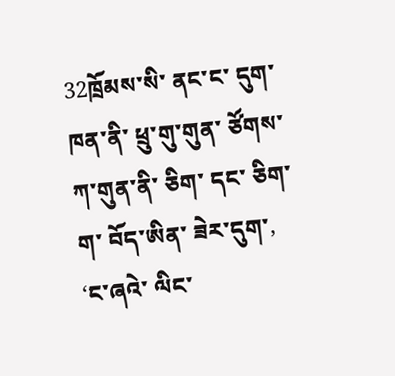32ཁྲོམས་སི་ ནང་ང་ དུག་ཁན་ནི་ ཕྲུ་གུ་གུན་ ཙོགས་ ཀ་གུན་ནི་ ཅིག་ དང་ ཅིག་ག་ བོད་ཨིན་ ཟེར་དུག་,
‘ང་ཞའེ་ ལིང་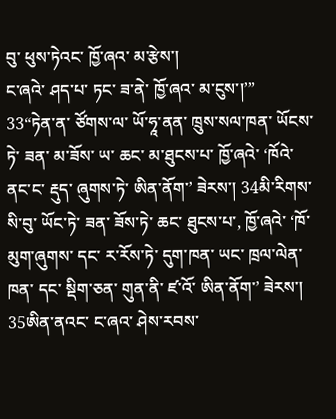བུ་ ཕུས་ཏེའང་ ཁྱོ་ཞའ་ མ་རྩེས་།
ང་ཞའེ་ ཤད་པ་ ཏང་ ཟ་ནེ་ ཁྱོ་ཞའ་ མ་ངུས་།’”
33“ཏེན་ན་ ཙོགས་ལ་ ཡོ་ཧཱ་ནན་ ཁྲུས་སལ་ཁན་ ཡོངས་ཏེ་ ཟན་ མ་ཟོས་ ཡ་ ཆང་ མ་ཐུངས་པ་ ཁྱོ་ཞའེ་ ‘ཁོའེ་ ནང་ང་ རྡུད་ ཞུགས་ཏེ་ ཨིན་ནོག་’ ཟེརས་། 34མི་རིགས་སི་བུ་ ཡོང་ཏེ་ ཟན་ ཟོས་ཏེ་ ཆང་ ཐུངས་པ་, ཁྱོ་ཞའེ་ ‘ཁོ་ མུག་ཞུགས་ དང་ ར་རོས་ཏེ་ དུག་ཁན་ ཡང་ ཁྲལ་ལེན་ཁན་ དང་ སྡིག་ཅན་ གུན་ནི་ ཛ་འོ་ ཨིན་ནོག་’ ཟེརས་། 35ཨིན་ནའང་ ང་ཞའ་ ཤེས་རབས་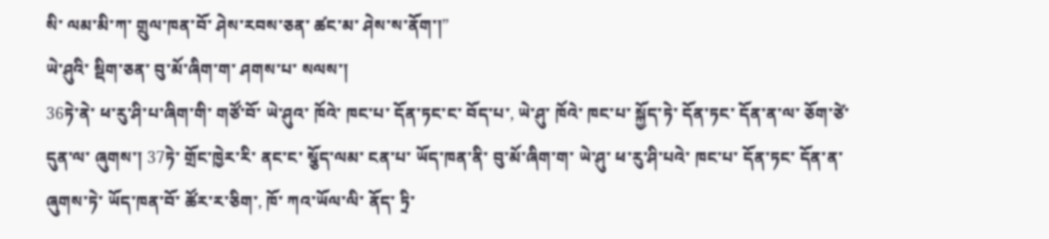སི་ ལམ་མི་ཀ་ གྲུལ་ཁན་བོ་ ཤེས་རབས་ཅན་ ཚང་མ་ ཤེས་ས་ནོག་།”
ཡེ་ཤུའི་ སྡིག་ཅན་ བུ་མོ་ཞིག་ག་ ཤགས་པ་ སལས་།
36ཏེ་ནེ་ ཕ་རུ་ཤི་པ་ཞིག་གི་ གཙོ་བོ་ ཡེ་ཤུའ་ ཁོའེ་ ཁང་པ་ དོན་ཏང་ང་ བོད་པ་, ཡེ་ཤུ་ ཁོའེ་ ཁང་པ་ སྐྱོད་ཏེ་ དོན་ཏང་ དོན་ན་ལ་ ཅོག་ཙེ་ དུན་ལ་ ཞུགས་། 37ཏེ་ གྲོང་ཁྱེར་རི་ ནང་ང་ སྕོད་ལམ་ ངན་པ་ ཡོད་ཁན་ནི་ བུ་མོ་ཞིག་ག་ ཡེ་ཤུ་ ཕ་རུ་ཤི་པའེ་ ཁང་པ་ དོན་ཏང་ དོན་ན་ ཞུགས་ཏེ་ ཡོད་ཁན་བོ་ ཚོར་ར་ཅིག་, ཁོ་ ཀའ་ཡོལ་ལི་ ནོད་ ཏྲི་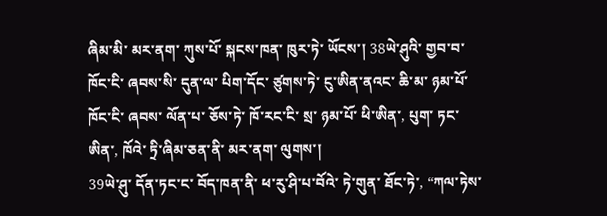ཞིམ་མི་ མར་ནག་ ཀུས་པོ་ སྐངས་ཁན་ ཁུར་ཏེ་ ཡོངས་། 38ཡེ་ཤུའི་ གྱབ་བ་ ཁོང་ངི་ ཞབས་སི་ དུན་ལ་ པིག་དོང་ ཙུགས་ཏེ་ ངུ་ཨིན་ནའང་ ཆི་མ་ ཉམ་པོ་ ཁོང་ངི་ ཞབས་ ལོན་པ་ ཅོས་ཏེ་ ཁོ་རང་ངི་ སྲ་ ཉམ་པོ་ ཕི་ཨིན་, པུག་ ཏང་ཨིན་, ཁོའེ་ ཏྲི་ཞིམ་ཅན་ནི་ མར་ནག་ ལུགས་།
39ཡེ་ཤུ་ དོན་ཏང་ང་ བོད་ཁན་ནི་ ཕ་རུ་ཤི་པ་བོའེ་ ཏེ་གུན་ ཐོང་ཏེ་, “ཀལ་ཏེས་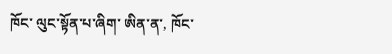ཁོང་ ལུང་སྟོན་པ་ཞིག་ ཨིན་ན་, ཁོང་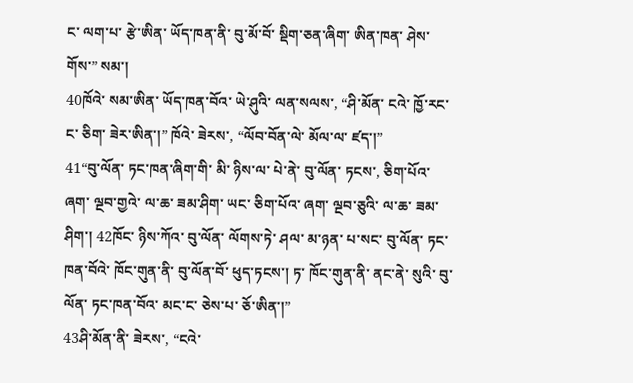ང་ ལག་པ་ རྩེ་ཨིན་ ཡོད་ཁན་ནི་ བུ་མོ་བོ་ སྡིག་ཅན་ཞིག་ ཨིན་ཁན་ ཤེས་གོས་” སམ་།
40ཁོའེ་ སམ་ཨིན་ ཡོད་ཁན་བོའ་ ཡེ་ཤུའི་ ལན་སལས་, “ཤི་མོན་ ངའེ་ ཁྱོ་རང་ང་ ཅིག་ ཟེར་ཨིན་།” ཁོའེ་ ཟེརས་, “ལོབ་བོན་ལེ་ མོལ་ལ་ ཛད་།”
41“བུ་ལོན་ ཏང་ཁན་ཞིག་གི་ མི་ ཉིས་ལ་ པེ་ནེ་ བུ་ལོན་ ཏངས་, ཅིག་པོའ་ ཞག་ ལྔབ་གྱའེ་ ལ་ཆ་ ཟམ་ཤིག་ ཡང་ ཅིག་པོའ་ ཞག་ ལྔབ་ཅུའི་ ལ་ཆ་ ཟམ་ཤིག་། 42ཁོང་ ཉིས་ཀོའ་ བུ་ལོན་ ལོགས་ཏེ་ ཤལ་ མ་ཉན་ པ་སང་ བུ་ལོན་ ཏང་ཁན་བོའེ་ ཁོང་གུན་ནི་ བུ་ལོན་བོ་ ཕུད་ཏངས་། ཏ་ ཁོང་གུན་ནི་ ནང་ནེ་ སུའི་ བུ་ལོན་ ཏང་ཁན་བོའ་ མང་ང་ ཅེས་པ་ ཅོ་ཨིན་།”
43ཤི་མོན་ནི་ ཟེརས་, “ངའེ་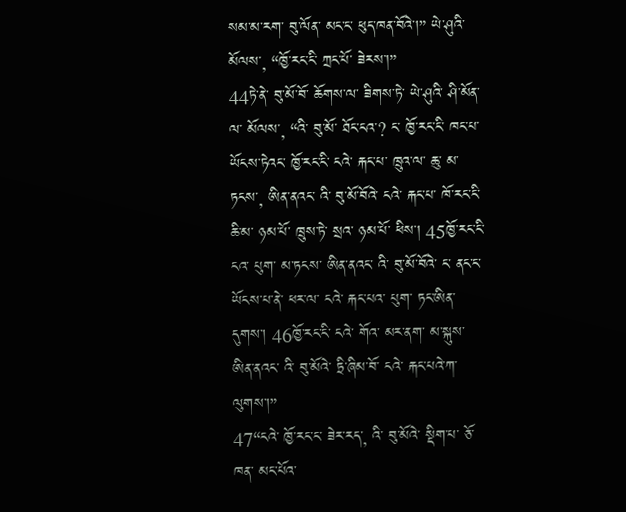སམ་མ་རག་ བུ་ལོན་ མང་ང་ ཕུད་ཁན་བོའེ་།” ཡེ་ཤུའི་ མོལས་, “ཁྱོ་རང་ངི་ ཀྲང་པོ་ ཟེརས་།”
44ཏེ་ནེ་ བུ་མོ་བོ་ ཆོགས་ལ་ ཟིགས་ཏེ་ ཡེ་ཤུའི་ ཤི་མོན་ལ་ མོལས་, “འི་ བུ་མོ་ ཐོང་ངའ་? ང་ ཁྱོ་རང་ངི་ ཁང་པ་ ཡོངས་ཏེའང་ ཁྱོ་རང་ངི་ ངའེ་ རྐང་པ་ ཁྲུའ་ལ་ ཆུ་ མ་ཏངས་, ཨིན་ནའང་ འི་ བུ་མོ་བོའེ་ ངའེ་ རྐང་པ་ ཁོ་རང་ངི་ ཆི་མ་ ཉམ་པོ་ ཁྲུས་ཏེ་ སྲའ་ ཉམ་པོ་ ཕིས་། 45ཁྱོ་རང་ངི་ ངའ་ པུག་ མ་ཏངས་ ཨིན་ནའང་ འི་ བུ་མོ་བོའེ་ ང་ ནང་ང་ ཡོངས་པ་ནེ་ ཕར་ལ་ ངའེ་ རྐང་པའ་ པུག་ ཏང་ཨིན་ དུགས་། 46ཁྱོ་རང་ངི་ ངའེ་ གོའ་ མར་ནག་ མ་སྐུས་ ཨིན་ནའང་ འི་ བུ་མོའེ་ ཏྲི་ཞིམ་བོ་ ངའེ་ རྐང་པའེ་ཀ་ ལུགས་།”
47“ངའེ་ ཁྱོ་རང་ང་ ཟེར་རད་, འི་ བུ་མོའེ་ སྡིག་པ་ ཅོ་ཁན་ མང་པོའ་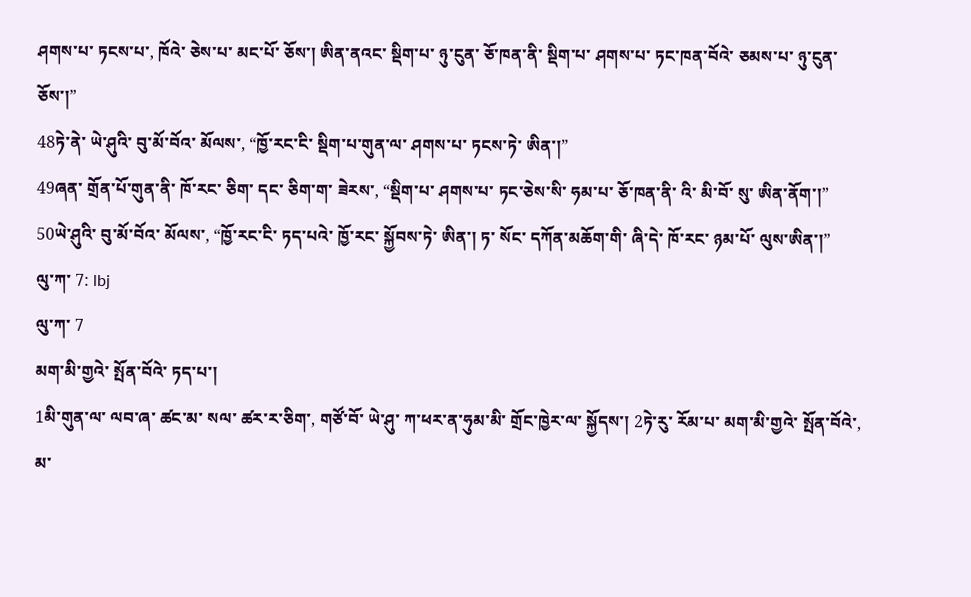ཤགས་པ་ ཏངས་པ་, ཁོའེ་ ཅེས་པ་ མང་པོ་ ཅོས་། ཨིན་ནའང་ སྡིག་པ་ ཉུ་ངུན་ ཅོ་ཁན་ནི་ སྡིག་པ་ ཤགས་པ་ ཏང་ཁན་བོའེ་ ཅམས་པ་ ཉུ་ངུན་ ཅོས་།”
48ཏེ་ནེ་ ཡེ་ཤུའི་ བུ་མོ་བོའ་ མོལས་, “ཁྱོ་རང་ངི་ སྡིག་པ་གུན་ལ་ ཤགས་པ་ ཏངས་ཏེ་ ཨིན་།”
49ཞན་ གྲོན་པོ་གུན་ནི་ ཁོ་རང་ ཅིག་ དང་ ཅིག་ག་ ཟེརས་, “སྡིག་པ་ ཤགས་པ་ ཏང་ཅེས་སི་ ཧམ་པ་ ཅོ་ཁན་ནི་ འི་ མི་བོ་ སུ་ ཨིན་ནོག་།”
50ཡེ་ཤུའི་ བུ་མོ་བོའ་ མོལས་, “ཁྱོ་རང་ངི་ ཏད་པའེ་ ཁྱོ་རང་ སྐྱོབས་ཏེ་ ཨིན་། ཏ་ སོང་ དཀོན་མཆོག་གི་ ཞི་དེ་ ཁོ་རང་ ཉམ་པོ་ ལུས་ཨིན་།”
ལུ་ཀ་ 7: lbj
ལུ་ཀ་ 7
མག་མི་གྱའེ་ སྤོན་བོའེ་ ཏད་པ་།
1མི་གུན་ལ་ ལབ་ཞ་ ཚང་མ་ སལ་ ཚར་ར་ཅིག་, གཙོ་བོ་ ཡེ་ཤུ་ ཀ་ཕར་ན་ཧུམ་མི་ གྲོང་ཁྱེར་ལ་ སྐྱོདས་། 2ཏེ་རུ་ རོམ་པ་ མག་མི་གྱའེ་ སྤོན་བོའེ་, མ་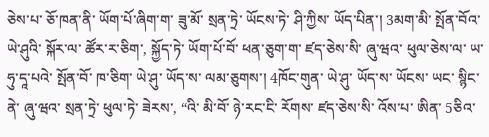ཅེས་པ་ ཅོ་ཁན་ནི་ ཡོག་པོ་ཞིག་ག་ ཟུ་མོ་ སྲན་ཏྲེ་ ཡོངས་ཏེ་ ཤི་ཀྱིས་ ཡོད་པིན་། 3མག་མི་ སྤོན་བོའ་ ཡེ་ཤུའི་ སྐོར་ལ་ ཚོར་ར་ཅིག་, སྐྱོད་ཏེ་ ཡོག་པོ་བོ་ ཕན་ཅུག་ག་ ཛད་ཅེས་སི་ ཞུ་ཝའ་ ཕུལ་ཅེས་ལ་ ཡ་ཧུ་དཱ་པའེ་ སྤོན་བོ་ ཁ་ཅིག་ ཡེ་ཤུ་ ཡོད་ས་ ལམ་ཅུགས་། 4ཁོང་གུན་ ཡེ་ཤུ་ ཡོད་ས་ ཡོངས་ ཡང་ སྙིང་ནེ་ ཞུ་ཝའ་ སྲན་ཏྲེ་ ཕུལ་ཏེ་ ཟེརས་, “འི་ མི་བོ་ ཉེ་རང་ངི་ རོགས་ ཛད་ཅེས་སི་ འོས་པ་ ཨིན་ 5ཅིའ་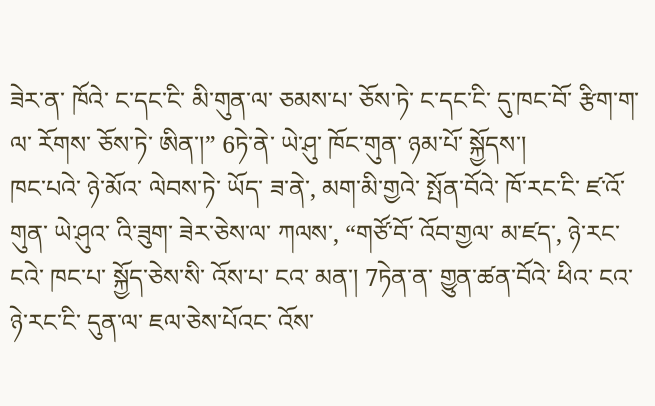ཟེར་ན་ ཁོའེ་ ང་དང་ངི་ མི་གུན་ལ་ ཅམས་པ་ ཅོས་ཏེ་ ང་དང་ངི་ དུ་ཁང་བོ་ རྩིག་ག་ལ་ རོགས་ ཅོས་ཏེ་ ཨིན་།” 6ཏེ་ནེ་ ཡེ་ཤུ་ ཁོང་གུན་ ཉམ་པོ་ སྐྱོདས་།
ཁང་པའེ་ ཉེ་མོའ་ ལེབས་ཏེ་ ཡོད་ ཟ་ནེ་, མག་མི་གྱའེ་ སྤོན་བོའེ་ ཁོ་རང་ངི་ ཛ་འོ་གུན་ ཡེ་ཤུའ་ འི་ཟུག་ ཟེར་ཅེས་ལ་ ཀལས་, “གཙོ་བོ་ འོབ་གྱལ་ མ་ཛད་, ཉེ་རང་ ངའེ་ ཁང་པ་ སྐྱོད་ཅེས་སི་ འོས་པ་ ངའ་ མན་། 7ཏེན་ན་ གྱུན་ཚན་བོའེ་ ཕིའ་ ངའ་ ཉེ་རང་ངི་ དུན་ལ་ ཇལ་ཅེས་པོའང་ འོས་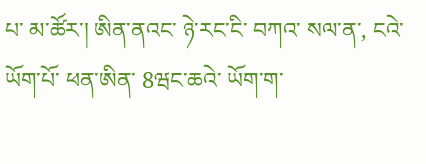པ་ མ་ཚོར་། ཨིན་ནའང་ ཉེ་རང་ངི་ བཀའ་ སལ་ན་, ངའེ་ ཡོག་པོ་ ཕན་ཨིན་ 8ཝང་ཆའེ་ ཡོག་ག་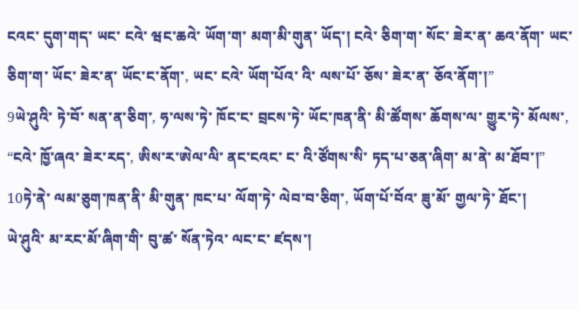ངའང་ དུག་གད་ ཡང་ ངའེ་ ཝང་ཆའེ་ ཡོག་ག་ མག་མི་གུན་ ཡོད་། ངའེ་ ཅིག་ག་ སོང་ ཟེར་ན་ ཆའ་ནོག་ ཡང་ ཅིག་ག་ ཡོང་ ཟེར་ན་ ཡོང་ང་ནོག་, ཡང་ ངའེ་ ཡོག་པོའ་ འི་ ལས་པོ་ ཅོས་ ཟེར་ན་ ཅོའ་ནོག་།”
9ཡེ་ཤུའི་ ཏེ་བོ་ སན་ན་ཅིག་, ཧ་ལས་ཏེ་ ཁོང་ང་ བྲངས་ཏེ་ ཡོང་ཁན་ནི་ མི་ཚོགས་ ཆོགས་ལ་ གྱུར་ཏེ་ མོལས་, “ངའེ་ ཁྱོ་ཞའ་ ཟེར་རད་, ཨིས་ར་ཨེལ་ལི་ ནང་ངའང་ ང་ འི་ཙོགས་སི་ ཏད་པ་ཅན་ཞིག་ མ་ནེ་ མ་ཐོབ་།” 10ཏེ་ནེ་ ལམ་ཅུག་ཁན་ནི་ མི་གུན་ ཁང་པ་ ལོག་ཏེ་ ལེབ་བ་ཅིག་, ཡོག་པོ་བོའ་ ཟུ་མོ་ གྱལ་ཏེ་ ཐོང་།
ཡེ་ཤུའི་ མ་རང་མོ་ཞིག་གི་ བུ་ཚ་ སོན་ཏེའ་ ལང་ང་ ཛདས་།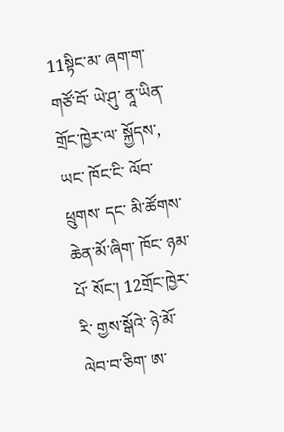11སྟིང་མ་ ཞག་ག་ གཙོ་བོ་ ཡེ་ཤུ་ ནཱ་ཡིན་ གྲོང་ཁྱེར་ལ་ སྐྱོདས་, ཡང་ ཁོང་ངི་ ལོབ་ཕྲུགས་ དང་ མི་ཚོགས་ ཆེན་མོ་ཞིག་ ཁོང་ ཉམ་པོ་ སོང་། 12གྲོང་ཁྱེར་རི་ གྱས་སྒོའེ་ ཉེ་མོ་ ལེབ་བ་ཅིག་ ཨ་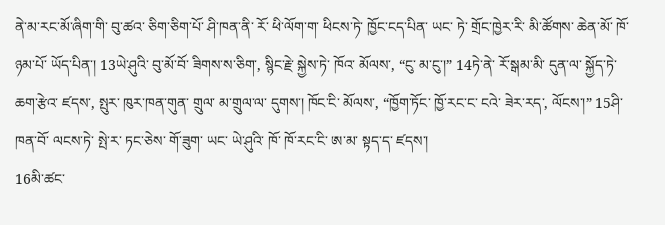ནེ་མ་རང་མོ་ཞིག་གི་ བུ་ཚའ་ ཅིག་ཅིག་པོ་ ཤི་ཁན་ནི་ རོ་ ཕི་ལོག་ག་ ཕིངས་ཏེ་ ཁྱོང་ངད་པིན་ ཡང་ ཏེ་ གྲོང་ཁྱེར་རི་ མི་ཚོགས་ ཆེན་མོ་ ཁོ་ ཉམ་པོ་ ཡོད་པིན་། 13ཡེ་ཤུའི་ བུ་མོ་བོ་ ཟིགས་ས་ཅིག་, སྙིང་རྗེ་ སྐྱེས་ཏེ་ ཁོའ་ མོལས་, “ངུ་ མ་ངུ་།” 14ཏེ་ནེ་ རོ་སྒམ་མི་ དུན་ལ་ སྐྱོད་ཏེ་ ཆག་རྩེའ་ ཛདས་, སྤུར་ ཁུར་ཁན་གུན་ གྲུལ་ མ་གྲུལ་ལ་ དུགས་། ཁོང་ངི་ མོལས་, “ཁྱོག་ཏོང་ ཁྱོ་རང་ང་ ངའེ་ ཟེར་རད་, ལོངས་།” 15ཤི་ཁན་བོ་ ལངས་ཏེ་ སྤེ་ར་ ཏང་ཅེས་ གོ་ཟུག་ ཡང་ ཡེ་ཤུའི་ ཁོ་ ཁོ་རང་ངི་ ཨ་མ་ སྟད་ད་ ཛདས་།
16མི་ཚང་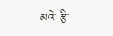མའེ་ རྩི་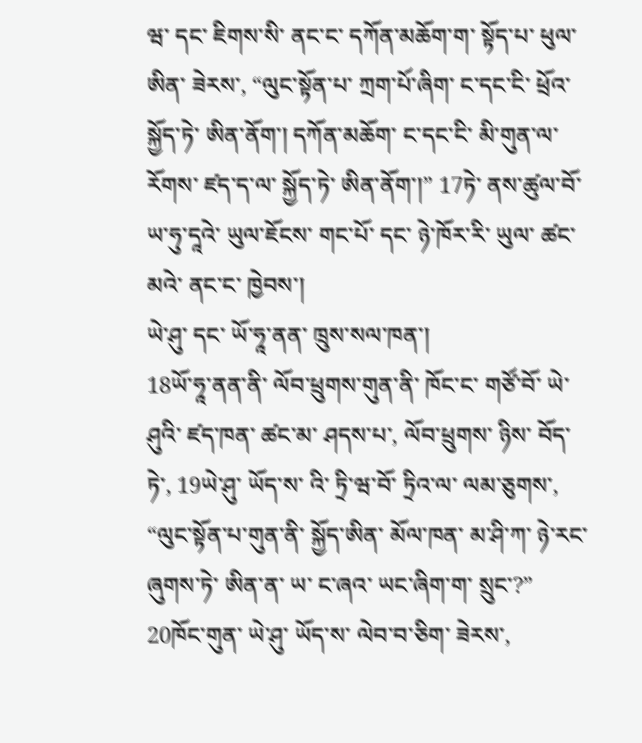ཝ་ དང་ ཇིགས་སི་ ནང་ང་ དཀོན་མཆོག་ག་ སྟོད་པ་ ཕུལ་ཨིན་ ཟེརས་, “ལུང་སྟོན་པ་ ཀྲག་པོ་ཞིག་ ང་དང་ངི་ ཕྲོའ་ སྐྱོད་ཏེ་ ཨིན་ནོག་། དཀོན་མཆོག་ ང་དང་ངི་ མི་གུན་ལ་ རོགས་ ཛད་ད་ལ་ སྐྱོད་ཏེ་ ཨིན་ནོག་།” 17ཏེ་ ནས་ཚུལ་བོ་ ཡ་ཧུ་དཱའེ་ ཡུལ་ཇོངས་ གང་པོ་ དང་ ཉེ་ཁོར་རི་ ཡུལ་ ཚང་མའེ་ ནང་ང་ ཁྱེབས་།
ཡེ་ཤུ་ དང་ ཡོ་ཧཱ་ནན་ ཁྲུས་སལ་ཁན་།
18ཡོ་ཧཱ་ནན་ནི་ ལོབ་ཕྲུགས་གུན་ནི་ ཁོང་ང་ གཙོ་བོ་ ཡེ་ཤུའི་ ཛད་ཁན་ ཚང་མ་ ཤདས་པ་, ལོབ་ཕྲུགས་ ཉིས་ བོད་ཏེ་, 19ཡེ་ཤུ་ ཡོད་ས་ འི་ ཏྲི་ཝ་བོ་ ཏྲིའ་ལ་ ལམ་ཅུགས་, “ལུང་སྟོན་པ་གུན་ནི་ སྐྱོད་ཨིན་ མོལ་ཁན་ མ་ཤི་ཀ་ ཉེ་རང་ ཞུགས་ཏེ་ ཨིན་ན་ ཡ་ ང་ཞའ་ ཡང་ཞིག་ག་ སྲུང་?”
20ཁོང་གུན་ ཡེ་ཤུ་ ཡོད་ས་ ལེབ་བ་ཅིག་ ཟེརས་,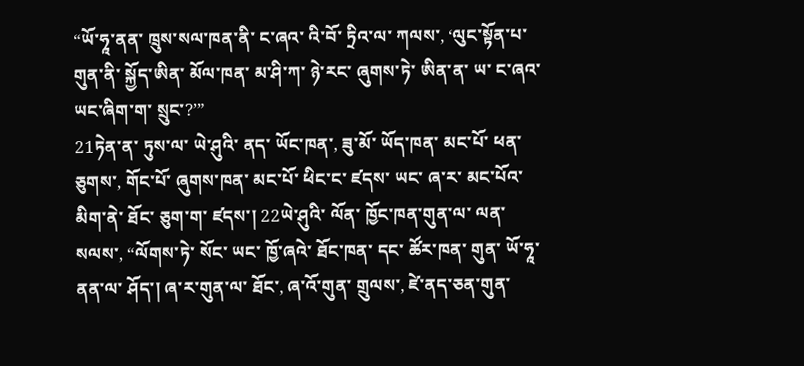“ཡོ་ཧཱ་ནན་ ཁྲུས་སལ་ཁན་ནི་ ང་ཞའ་ འི་བོ་ ཏྲིའ་ལ་ ཀལས་, ‘ལུང་སྟོན་པ་གུན་ནི་ སྐྱོད་ཨིན་ མོལ་ཁན་ མ་ཤི་ཀ་ ཉེ་རང་ ཞུགས་ཏེ་ ཨིན་ན་ ཡ་ ང་ཞའ་ ཡང་ཞིག་ག་ སྲུང་?’”
21ཏེན་ན་ ཏུས་ལ་ ཡེ་ཤུའི་ ནད་ ཡོང་ཁན་, ཟུ་མོ་ ཡོད་ཁན་ མང་པོ་ ཕན་ཅུགས་, གོང་པོ་ ཞུགས་ཁན་ མང་པོ་ ཕིང་ང་ ཛདས་ ཡང་ ཞ་ར་ མང་པོའ་ མིག་ནེ་ ཐོང་ ཅུག་ག་ ཛདས་། 22ཡེ་ཤུའི་ ལོན་ ཁྱོང་ཁན་གུན་ལ་ ལན་སལས་, “ལོགས་ཏེ་ སོང་ ཡང་ ཁྱོ་ཞའེ་ ཐོང་ཁན་ དང་ ཚོར་ཁན་ གུན་ ཡོ་ཧཱ་ནན་ལ་ ཤོད་། ཞ་ར་གུན་ལ་ ཐོང་, ཞ་འོ་གུན་ གྲུལས་, ཛེ་ནད་ཅན་གུན་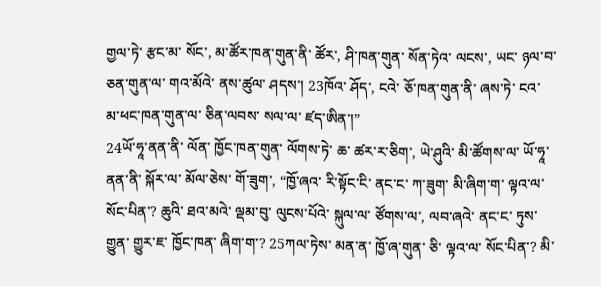གྱལ་ཏེ་ རྩང་མ་ སོང་, མ་ཚོར་ཁན་གུན་ནི་ ཚོར་, ཤི་ཁན་གུན་ སོན་ཏེའ་ ལངས་, ཡང་ ཉལ་བ་ཅན་གུན་ལ་ གའ་མོའེ་ ནས་ཚུལ་ ཤདས་། 23ཁོའ་ ཤོད་, ངའེ་ ཅོ་ཁན་གུན་ནི་ ཞས་ཏེ་ ངའ་ མ་ཕང་ཁན་གུན་ལ་ ཅིན་ལབས་ སལ་ལ་ ཛད་ཨིན་།”
24ཡོ་ཧཱ་ནན་ནི་ ལོན་ ཁྱོང་ཁན་གུན་ ལོགས་ཏེ་ ཆ་ ཚར་ར་ཅིག་, ཡེ་ཤུའི་ མི་ཚོགས་ལ་ ཡོ་ཧཱ་ནན་ནི་ སྐོར་ལ་ མོལ་ཅེས་ གོ་ཟུག་, “ཁྱོ་ཞའ་ རི་སྟོང་ངི་ ནང་ང་ ཀ་ཟུག་ མི་ཞིག་ག་ ལྟའ་ལ་ སོང་པིན་? ཆུའི་ ཐའ་མའེ་ ལྡམ་བུ་ ལུངས་པོའེ་ སྐུལ་ལ་ ཙོགས་ལ་, ལབ་ཞའེ་ ནང་ང་ ཏུས་གྱུན་ གྱུར་ཇ་ ཁྱོང་ཁན་ ཞིག་ག་? 25ཀལ་ཏེས་ མན་ན་ ཁྱོ་ཞ་གུན་ ཅི་ ལྟའ་ལ་ སོང་པིན་? མི་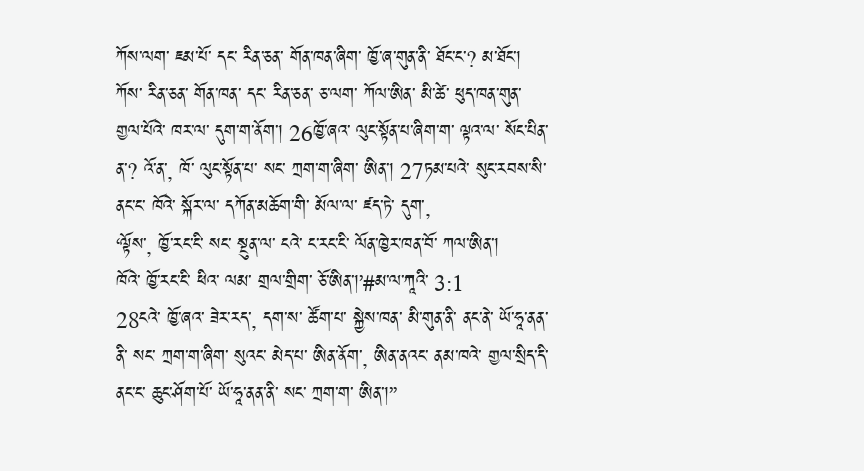ཀོས་ལག་ ཇམ་པོ་ དང་ རིན་ཅན་ གོན་ཁན་ཞིག་ ཁྱོ་ཞ་གུན་ནི་ ཐོང་ང་? མ་ཐོང་། ཀོས་ རིན་ཅན་ གོན་ཁན་ དང་ རིན་ཅན་ ཅ་ལག་ ཀོལ་ཨིན་ མི་ཚེ་ ཕུད་ཁན་གུན་ གྱལ་པོའེ་ ཁར་ལ་ དུག་ག་ནོག་། 26ཁྱོ་ཞའ་ ལུང་སྟོན་པ་ཞིག་ག་ ལྟའ་ལ་ སོང་པིན་ན་? འོ་ན་, ཁོ་ ལུང་སྟོན་པ་ སང་ ཀྲག་ག་ཞིག་ ཨིན་། 27ཏམ་པའེ་ སུང་རབས་སི་ ནང་ང་ ཁོའེ་ སྐོར་ལ་ དཀོན་མཆོག་གི་ མོལ་ལ་ ཛད་ཏེ་ དུག་,
‘ལྟོས་, ཁྱོ་རང་ངི་ སང་ སྔུན་ལ་ ངའེ་ ང་རང་ངི་ ལོན་ཁྱེར་ཁན་བོ་ ཀལ་ཨིན་།
ཁོའེ་ ཁྱོ་རང་ངི་ ཕིའ་ ལམ་ གྲལ་གྲིག་ ཅོ་ཨིན་།’#མ་ལ་ཀཱའི་ 3:1
28ངའེ་ ཁྱོ་ཞའ་ ཟེར་རད་, དག་ས་ ཚོག་པ་ སྐྱེས་ཁན་ མི་གུན་ནི་ ནང་ནེ་ ཡོ་ཧཱ་ནན་ནི་ སང་ ཀྲག་ག་ཞིག་ སུའང་ མེད་པ་ ཨིན་ནོག་, ཨིན་ནའང་ ནམ་ཁའེ་ གྱལ་སྲིད་དི་ ནང་ང་ ཆུང་ཤོག་པོ་ ཡོ་ཧཱ་ནན་ནི་ སང་ ཀྲག་ག་ ཨིན་།”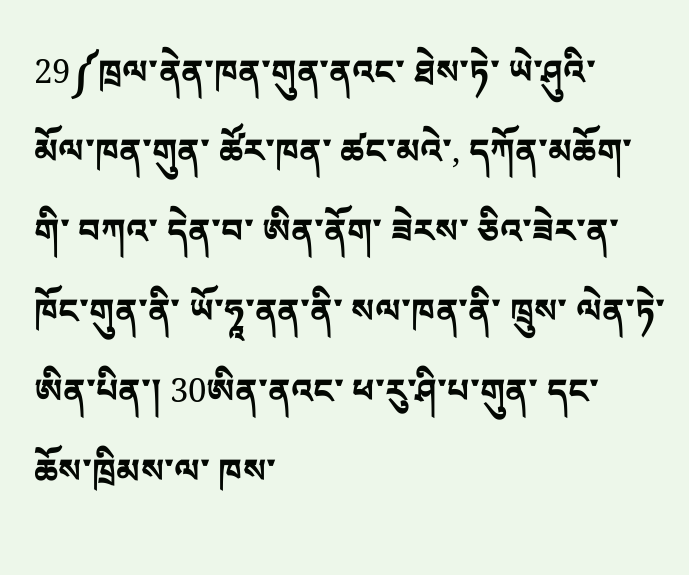29༼ཁྲལ་ནེན་ཁན་གུན་ནའང་ ཐེས་ཏེ་ ཡེ་ཤུའི་ མོལ་ཁན་གུན་ ཚོར་ཁན་ ཚང་མའེ་, དཀོན་མཆོག་གི་ བཀའ་ དེན་བ་ ཨིན་ནོག་ ཟེརས་ ཅིའ་ཟེར་ན་ ཁོང་གུན་ནི་ ཡོ་ཧཱ་ནན་ནི་ སལ་ཁན་ནི་ ཁྲུས་ ལེན་ཏེ་ ཨིན་པིན་། 30ཨིན་ནའང་ ཕ་རུ་ཤི་པ་གུན་ དང་ ཆོས་ཁྲིམས་ལ་ ཁས་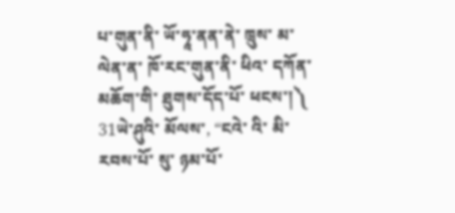པ་གུན་ནི་ ཡོ་ཧཱ་ནན་ནེ་ ཁྲུས་ མ་ལེན་ན་ ཁོ་རང་གུན་ནི་ ཕིའ་ དཀོན་མཆོག་གི་ ཐུགས་དོད་པོ་ ཕངས་།༽
31ཡེ་ཤུའི་ མོལས་, “ངའེ་ འི་ མི་རབས་པོ་ སུ་ ཉམ་པོ་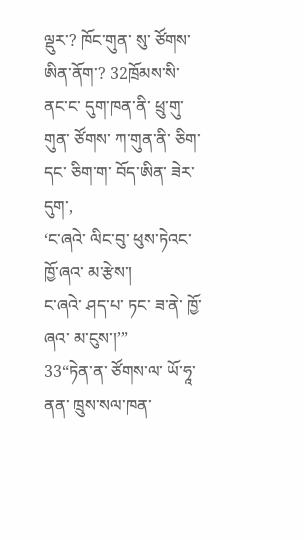ལྡུར་? ཁོང་གུན་ སུ་ ཙོགས་ ཨིན་ནོག་? 32ཁྲོམས་སི་ ནང་ང་ དུག་ཁན་ནི་ ཕྲུ་གུ་གུན་ ཙོགས་ ཀ་གུན་ནི་ ཅིག་ དང་ ཅིག་ག་ བོད་ཨིན་ ཟེར་དུག་,
‘ང་ཞའེ་ ལིང་བུ་ ཕུས་ཏེའང་ ཁྱོ་ཞའ་ མ་རྩེས་།
ང་ཞའེ་ ཤད་པ་ ཏང་ ཟ་ནེ་ ཁྱོ་ཞའ་ མ་ངུས་།’”
33“ཏེན་ན་ ཙོགས་ལ་ ཡོ་ཧཱ་ནན་ ཁྲུས་སལ་ཁན་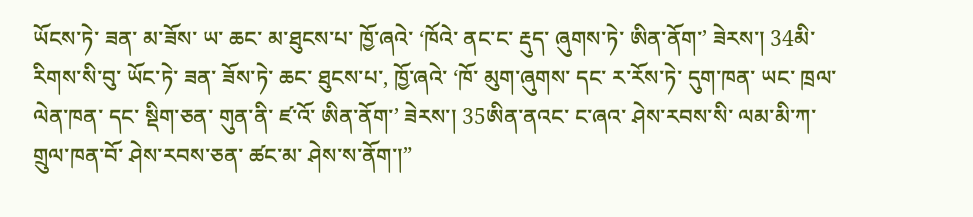ཡོངས་ཏེ་ ཟན་ མ་ཟོས་ ཡ་ ཆང་ མ་ཐུངས་པ་ ཁྱོ་ཞའེ་ ‘ཁོའེ་ ནང་ང་ རྡུད་ ཞུགས་ཏེ་ ཨིན་ནོག་’ ཟེརས་། 34མི་རིགས་སི་བུ་ ཡོང་ཏེ་ ཟན་ ཟོས་ཏེ་ ཆང་ ཐུངས་པ་, ཁྱོ་ཞའེ་ ‘ཁོ་ མུག་ཞུགས་ དང་ ར་རོས་ཏེ་ དུག་ཁན་ ཡང་ ཁྲལ་ལེན་ཁན་ དང་ སྡིག་ཅན་ གུན་ནི་ ཛ་འོ་ ཨིན་ནོག་’ ཟེརས་། 35ཨིན་ནའང་ ང་ཞའ་ ཤེས་རབས་སི་ ལམ་མི་ཀ་ གྲུལ་ཁན་བོ་ ཤེས་རབས་ཅན་ ཚང་མ་ ཤེས་ས་ནོག་།”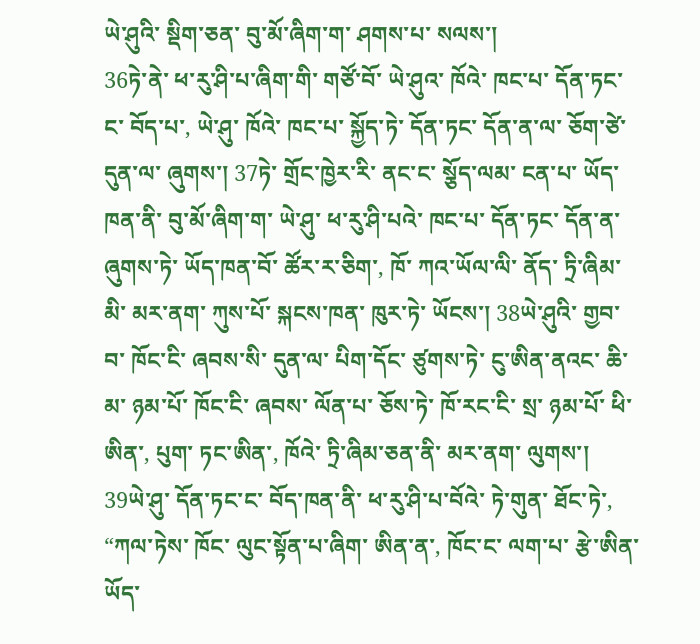ཡེ་ཤུའི་ སྡིག་ཅན་ བུ་མོ་ཞིག་ག་ ཤགས་པ་ སལས་།
36ཏེ་ནེ་ ཕ་རུ་ཤི་པ་ཞིག་གི་ གཙོ་བོ་ ཡེ་ཤུའ་ ཁོའེ་ ཁང་པ་ དོན་ཏང་ང་ བོད་པ་, ཡེ་ཤུ་ ཁོའེ་ ཁང་པ་ སྐྱོད་ཏེ་ དོན་ཏང་ དོན་ན་ལ་ ཅོག་ཙེ་ དུན་ལ་ ཞུགས་། 37ཏེ་ གྲོང་ཁྱེར་རི་ ནང་ང་ སྕོད་ལམ་ ངན་པ་ ཡོད་ཁན་ནི་ བུ་མོ་ཞིག་ག་ ཡེ་ཤུ་ ཕ་རུ་ཤི་པའེ་ ཁང་པ་ དོན་ཏང་ དོན་ན་ ཞུགས་ཏེ་ ཡོད་ཁན་བོ་ ཚོར་ར་ཅིག་, ཁོ་ ཀའ་ཡོལ་ལི་ ནོད་ ཏྲི་ཞིམ་མི་ མར་ནག་ ཀུས་པོ་ སྐངས་ཁན་ ཁུར་ཏེ་ ཡོངས་། 38ཡེ་ཤུའི་ གྱབ་བ་ ཁོང་ངི་ ཞབས་སི་ དུན་ལ་ པིག་དོང་ ཙུགས་ཏེ་ ངུ་ཨིན་ནའང་ ཆི་མ་ ཉམ་པོ་ ཁོང་ངི་ ཞབས་ ལོན་པ་ ཅོས་ཏེ་ ཁོ་རང་ངི་ སྲ་ ཉམ་པོ་ ཕི་ཨིན་, པུག་ ཏང་ཨིན་, ཁོའེ་ ཏྲི་ཞིམ་ཅན་ནི་ མར་ནག་ ལུགས་།
39ཡེ་ཤུ་ དོན་ཏང་ང་ བོད་ཁན་ནི་ ཕ་རུ་ཤི་པ་བོའེ་ ཏེ་གུན་ ཐོང་ཏེ་, “ཀལ་ཏེས་ ཁོང་ ལུང་སྟོན་པ་ཞིག་ ཨིན་ན་, ཁོང་ང་ ལག་པ་ རྩེ་ཨིན་ ཡོད་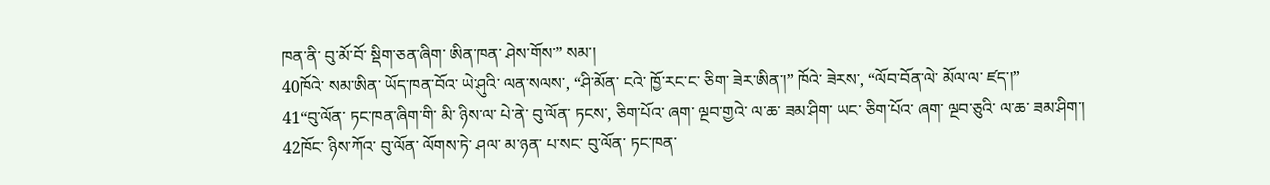ཁན་ནི་ བུ་མོ་བོ་ སྡིག་ཅན་ཞིག་ ཨིན་ཁན་ ཤེས་གོས་” སམ་།
40ཁོའེ་ སམ་ཨིན་ ཡོད་ཁན་བོའ་ ཡེ་ཤུའི་ ལན་སལས་, “ཤི་མོན་ ངའེ་ ཁྱོ་རང་ང་ ཅིག་ ཟེར་ཨིན་།” ཁོའེ་ ཟེརས་, “ལོབ་བོན་ལེ་ མོལ་ལ་ ཛད་།”
41“བུ་ལོན་ ཏང་ཁན་ཞིག་གི་ མི་ ཉིས་ལ་ པེ་ནེ་ བུ་ལོན་ ཏངས་, ཅིག་པོའ་ ཞག་ ལྔབ་གྱའེ་ ལ་ཆ་ ཟམ་ཤིག་ ཡང་ ཅིག་པོའ་ ཞག་ ལྔབ་ཅུའི་ ལ་ཆ་ ཟམ་ཤིག་། 42ཁོང་ ཉིས་ཀོའ་ བུ་ལོན་ ལོགས་ཏེ་ ཤལ་ མ་ཉན་ པ་སང་ བུ་ལོན་ ཏང་ཁན་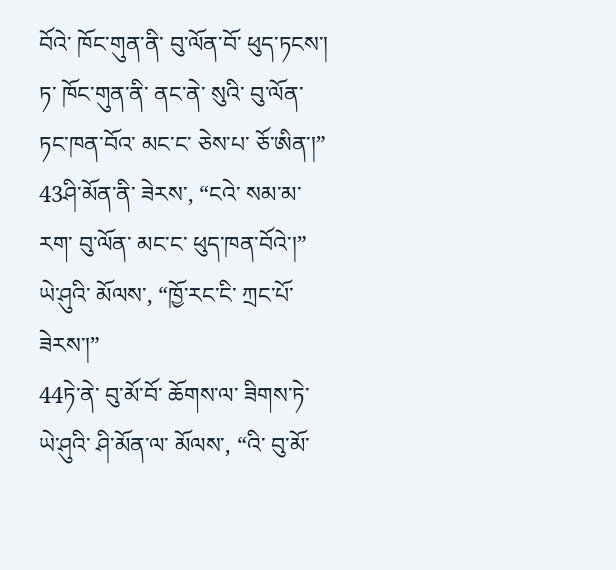བོའེ་ ཁོང་གུན་ནི་ བུ་ལོན་བོ་ ཕུད་ཏངས་། ཏ་ ཁོང་གུན་ནི་ ནང་ནེ་ སུའི་ བུ་ལོན་ ཏང་ཁན་བོའ་ མང་ང་ ཅེས་པ་ ཅོ་ཨིན་།”
43ཤི་མོན་ནི་ ཟེརས་, “ངའེ་ སམ་མ་རག་ བུ་ལོན་ མང་ང་ ཕུད་ཁན་བོའེ་།” ཡེ་ཤུའི་ མོལས་, “ཁྱོ་རང་ངི་ ཀྲང་པོ་ ཟེརས་།”
44ཏེ་ནེ་ བུ་མོ་བོ་ ཆོགས་ལ་ ཟིགས་ཏེ་ ཡེ་ཤུའི་ ཤི་མོན་ལ་ མོལས་, “འི་ བུ་མོ་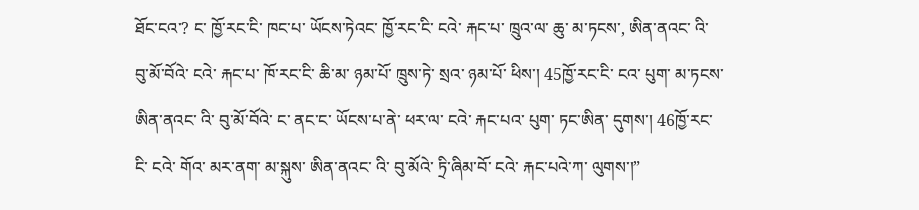ཐོང་ངའ་? ང་ ཁྱོ་རང་ངི་ ཁང་པ་ ཡོངས་ཏེའང་ ཁྱོ་རང་ངི་ ངའེ་ རྐང་པ་ ཁྲུའ་ལ་ ཆུ་ མ་ཏངས་, ཨིན་ནའང་ འི་ བུ་མོ་བོའེ་ ངའེ་ རྐང་པ་ ཁོ་རང་ངི་ ཆི་མ་ ཉམ་པོ་ ཁྲུས་ཏེ་ སྲའ་ ཉམ་པོ་ ཕིས་། 45ཁྱོ་རང་ངི་ ངའ་ པུག་ མ་ཏངས་ ཨིན་ནའང་ འི་ བུ་མོ་བོའེ་ ང་ ནང་ང་ ཡོངས་པ་ནེ་ ཕར་ལ་ ངའེ་ རྐང་པའ་ པུག་ ཏང་ཨིན་ དུགས་། 46ཁྱོ་རང་ངི་ ངའེ་ གོའ་ མར་ནག་ མ་སྐུས་ ཨིན་ནའང་ འི་ བུ་མོའེ་ ཏྲི་ཞིམ་བོ་ ངའེ་ རྐང་པའེ་ཀ་ ལུགས་།”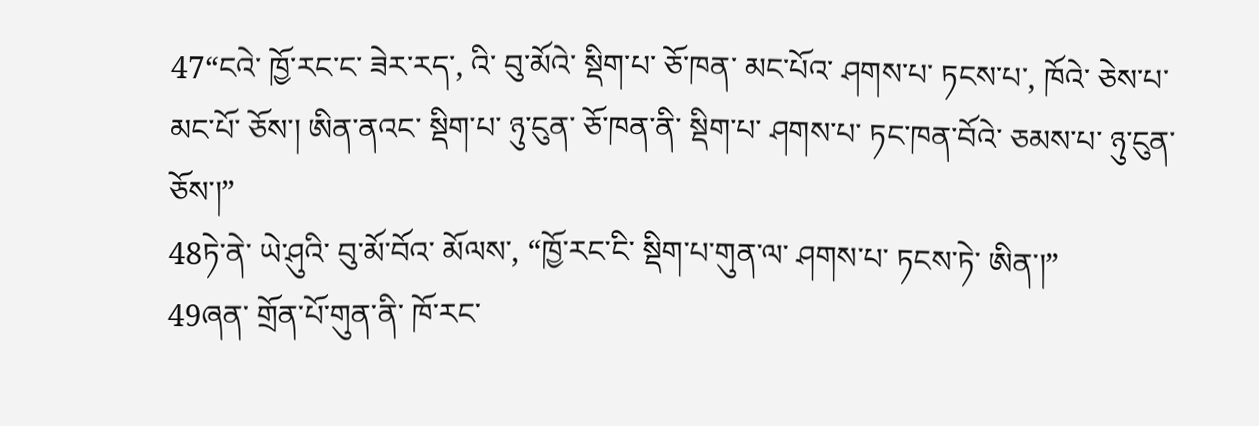47“ངའེ་ ཁྱོ་རང་ང་ ཟེར་རད་, འི་ བུ་མོའེ་ སྡིག་པ་ ཅོ་ཁན་ མང་པོའ་ ཤགས་པ་ ཏངས་པ་, ཁོའེ་ ཅེས་པ་ མང་པོ་ ཅོས་། ཨིན་ནའང་ སྡིག་པ་ ཉུ་ངུན་ ཅོ་ཁན་ནི་ སྡིག་པ་ ཤགས་པ་ ཏང་ཁན་བོའེ་ ཅམས་པ་ ཉུ་ངུན་ ཅོས་།”
48ཏེ་ནེ་ ཡེ་ཤུའི་ བུ་མོ་བོའ་ མོལས་, “ཁྱོ་རང་ངི་ སྡིག་པ་གུན་ལ་ ཤགས་པ་ ཏངས་ཏེ་ ཨིན་།”
49ཞན་ གྲོན་པོ་གུན་ནི་ ཁོ་རང་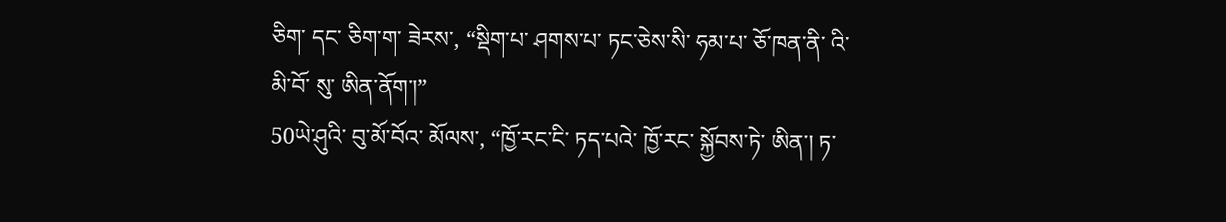ཅིག་ དང་ ཅིག་ག་ ཟེརས་, “སྡིག་པ་ ཤགས་པ་ ཏང་ཅེས་སི་ ཧམ་པ་ ཅོ་ཁན་ནི་ འི་ མི་བོ་ སུ་ ཨིན་ནོག་།”
50ཡེ་ཤུའི་ བུ་མོ་བོའ་ མོལས་, “ཁྱོ་རང་ངི་ ཏད་པའེ་ ཁྱོ་རང་ སྐྱོབས་ཏེ་ ཨིན་། ཏ་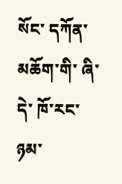སོང་ དཀོན་མཆོག་གི་ ཞི་དེ་ ཁོ་རང་ ཉམ་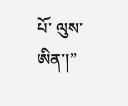པོ་ ལུས་ཨིན་།”